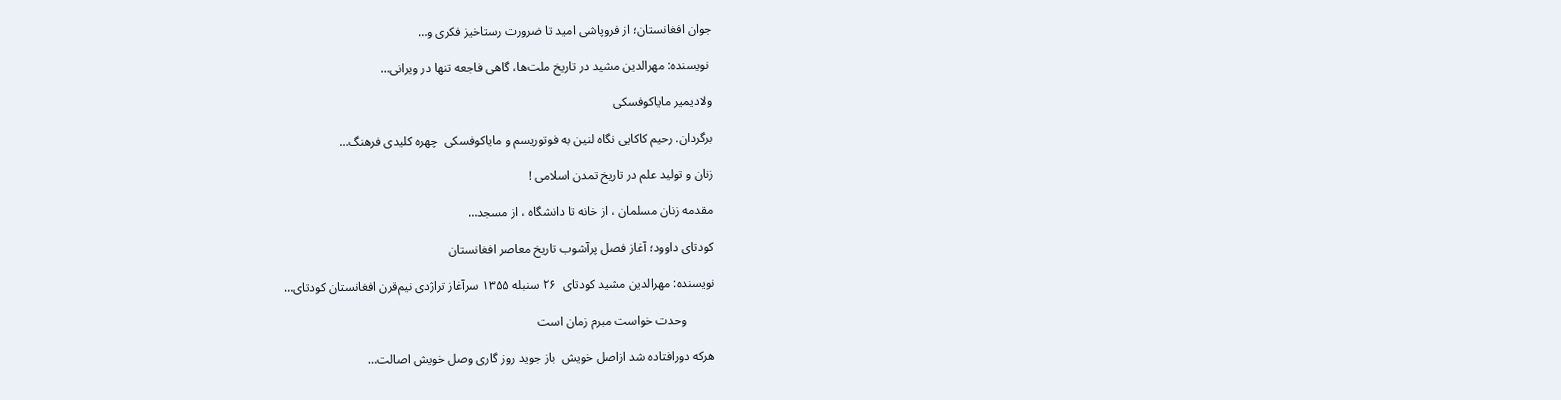جوان افغانستان؛ از فروپاشی امید تا ضرورت رستاخیز فکری و…

 نویسنده: مهرالدین مشید در تاریخ ملت‌ها، گاهی فاجعه تنها در ویرانی…

ولادیمیر مایاکوفسکی

برگردان. رحیم کاکایی نگاه لنین به فوتوریسم و مایاکوفسکی  چهره‌ کلیدی فرهنگ…

زنان و تولید علم در تاریخ تمدن اسلامی !

مقدمه زنان مسلمان ، از خانه تا دانشگاه ، از مسجد…

کودتای داوود؛ آغاز فصل پرآشوب تاریخ معاصر افغانستان

نویسنده: مهرالدین مشید کودتای  ۲۶ سنبله ۱۳۵۵ سرآغاز تراژدی نیم‌قرن افغانستان کودتای…

         وحدت خواست مبرم زمان است

هرکه دورافتاده شد ازاصل خویش  باز جوید روز گاری وصل خویش اصالت…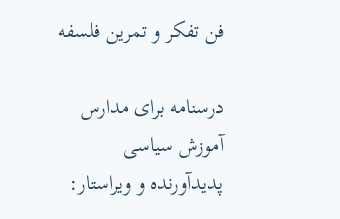فن تفکر و تمرین فلسفه

درسنامه برای مدارس آموزش سیاسی پدیدآورنده و ویراستار: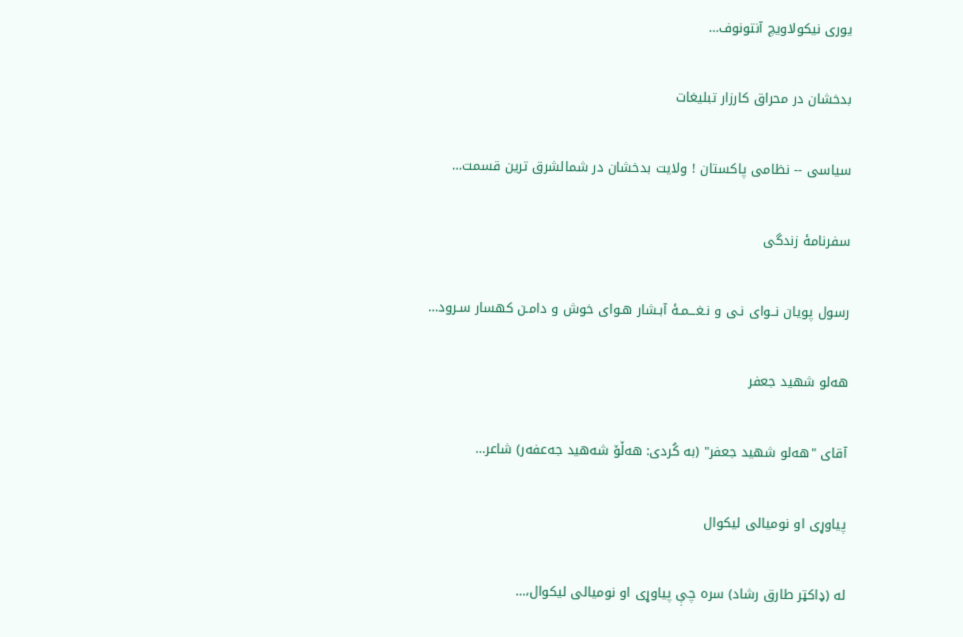یوری نیکولاویچ آنتونوف…

بدخشان در محراق کارزار تبلیغات

سیاسی -- نظامی پاکستان ! ولایت بدخشان در شمالشرق ترین قسمت…

سفرنامۀ زندگی

رسول پویان نــوای نـی و نـغـــمـۀ آبـشار هـوای خوش و دامـن کهسار سـرود…

هه‌لو شهید جعفر

آقای "هه‌لو شهید جعفر" (به کُردی: هەڵۆ شەهید جەعفەر) شاعر…

پیاوړی او نومیالی لیکوال

له (ډاکټر طارق رشاد) سره چې پیاوړی او نومیالی لیکوال،…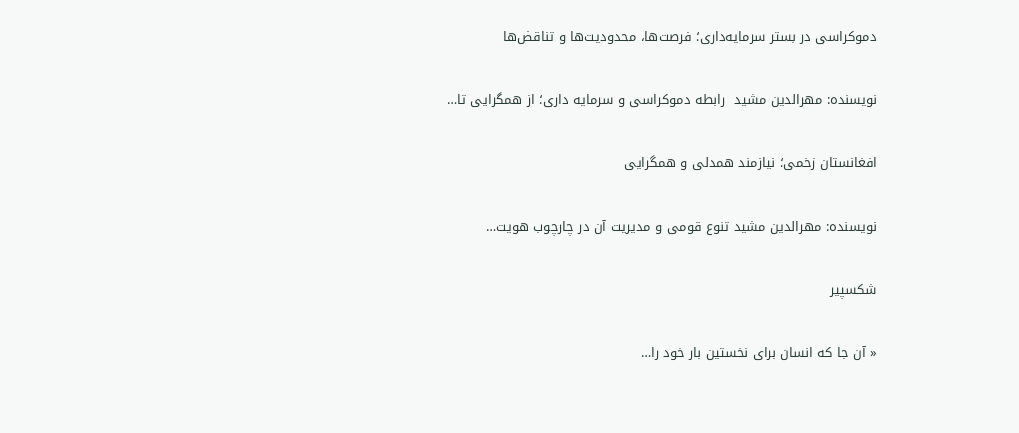دموکراسی در بستر سرمایه‌داری؛ فرصت‌ها، محدودیت‌ها و تناقض‌ها

نویسنده: مهرالدین مشید  رابطه دموکراسی و سرمایه داری؛ از همگرایی تا…

افغانستان زخمی؛ نیازمند همدلی و همگرایی

نویسنده: مهرالدین مشید تنوع قومی و مدیریت آن در چارچوب هویت…

شکسپیر

« آن ‌جا که انسان برای نخستین ‌بار خود را…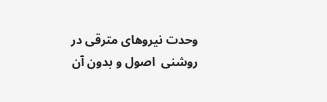وحدت نیروهای مترقی در روشنی  اصول و بدون آن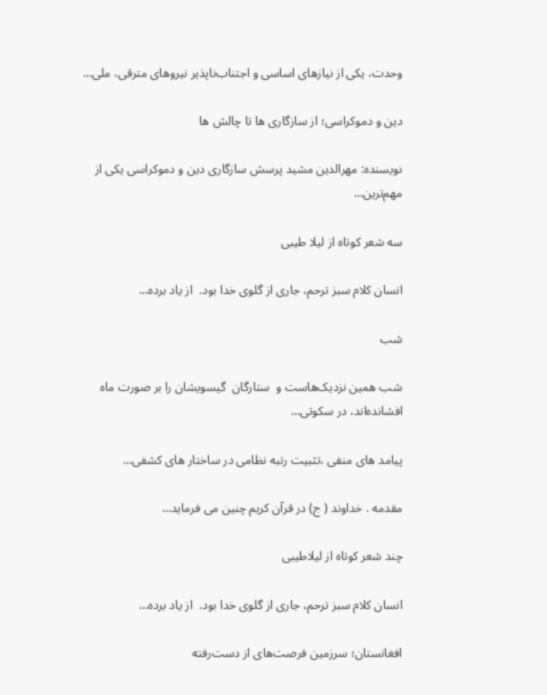وحدت، یکی از نیازهای اساسی و اجتناب‌ناپذیر نیروهای مترقی، ملی…

دین و دموکراسی؛ از سازگاری ها تا چالش ها

نویسنده: مهرالدین مشید پرسش سازگاری دین و دموکراسی یکی از مهم‌ترین…

سه‌ شعر کوتاه از لیلا طیبی

انسان کلام سبز ترحم، جاری از گلوی خدا بود.  از یاد برده…

شب

شب همین نزدیک‌هاست و  ستارگان  گیسویشان را بر صورت ماه افشانده‌اند، در سکوتی…

پیامد های منفی ،تثبیت رتبه نظامی در ساختار های کشفی…

مقدمه . خداوند ( ج) در قرآن کریم چنین می فرماید…

چند شعر کوتاه از لیلاطیبی

انسان کلام سبز ترحم، جاری از گلوی خدا بود.  از یاد برده…

افغانستان؛ سرزمین فرصت‌های از دست‌رفته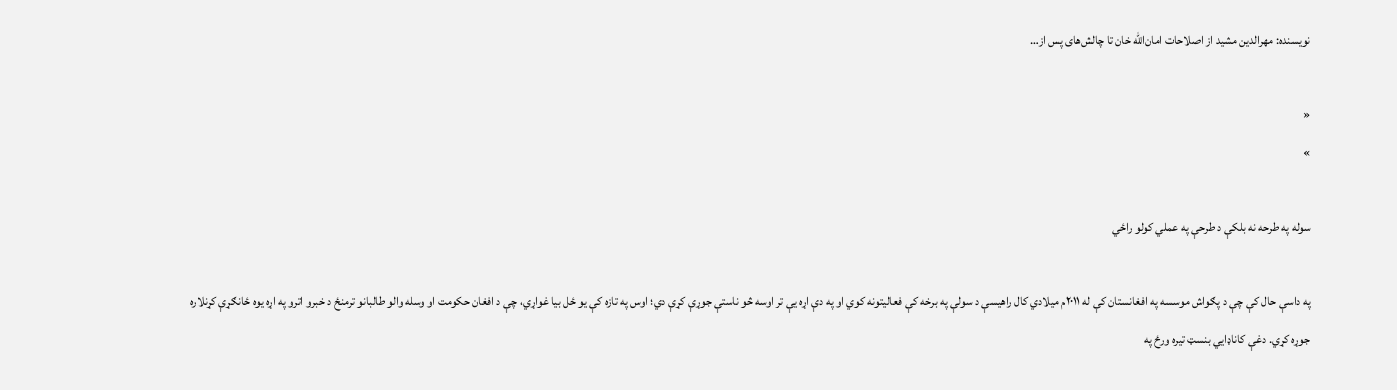نویسنده: مهرالدین مشید از اصلاحات امان‌الله خان تا چالش‌های پس از…

«
»

سوله په طرحه نه بلکې د طرحې په عملي کولو راځي

په داسې حال کې چې د پګواش موسسه په افغانستان کې له ۲۰۱۱م میلادي کال راهیسې د سولې په برخه کې فعالیتونه کوي او په دې اړه يې تر اوسه څو ناستې جوړې کړې دي؛ اوس په تازه کې يو ځل بيا غواړي، چې د افغان حکومت او وسله والو طالبانو ترمنځ د خبرو اترو په اړه یوه ځانګړې کړنلاره جوړه کړي. دغې کاناډايي بنسټ تيره ورځ په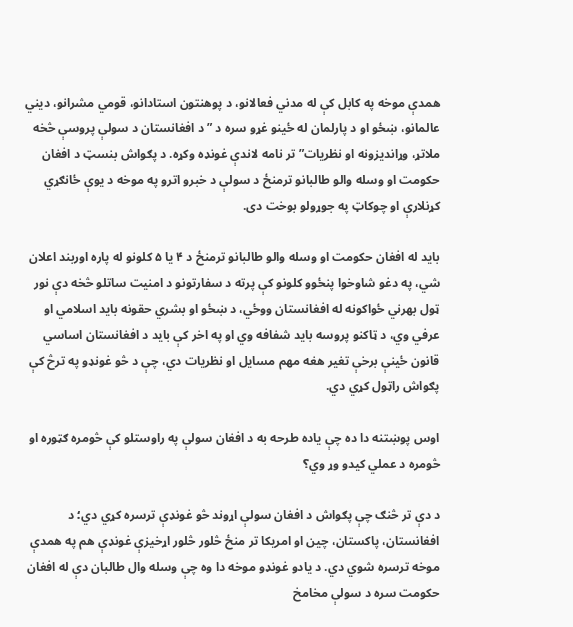همدې موخه په کابل کې له مدني فعالانو، د پوهنتون استادانو، قومي مشرانو، دیني عالمانو، ښځو او د پارلمان له ځينو غړو سره د ” د افغانستان د سولې پروسې څخه ملاتړ، وړاندیزونه او نظریات” تر نامه لاندې غونډه وکړه. د پګواش بنسټ د افغان حکومت او وسله والو طالبانو ترمنځ د سولې د خبرو اترو په موخه د یوې ځانګړي کړنلارې او چوکاټ په جوړولو بوخت دی.

باید له افغان حکومت او وسله والو طالبانو ترمنځ د ۴ یا ۵ کلونو له پاره اوربند اعلان شي، په دغو شاوخوا پنځوو کلونو کې پرته د سفارتونو د امنیت ساتلو څخه دې نور ټول بهرني ځواکونه له افغانستان ووځي، د ښځو او بشري حقونه باید اسلامي او عرفي وي، د ټاکنو پروسه باید شفافه وي او په اخر کې باید د افغانستان اساسي قانون ځينې برخې تغیر هغه مهم مسایل او نظریات دي، چې د څو غونډو په ترڅ کې پګواش راټول کړي دي.

اوس پوښتنه دا ده چې ياده طرحه به د افغان سولې په راوستلو کې څومره ګټوره او څومره د عملي کيدو وړ وي؟

د دې تر څنګ چې پګواش د افغان سولې اړوند څو غونډې ترسره کړي دي؛ د افغانستان، پاکستان، چين او امریکا تر منځ څلور څلور اړخيزې غونډې هم په همدې موخه ترسره شوي دي. د يادو غونډو موخه دا وه چې وسله وال طالبان دې له افغان حکومت سره د سولې مخامخ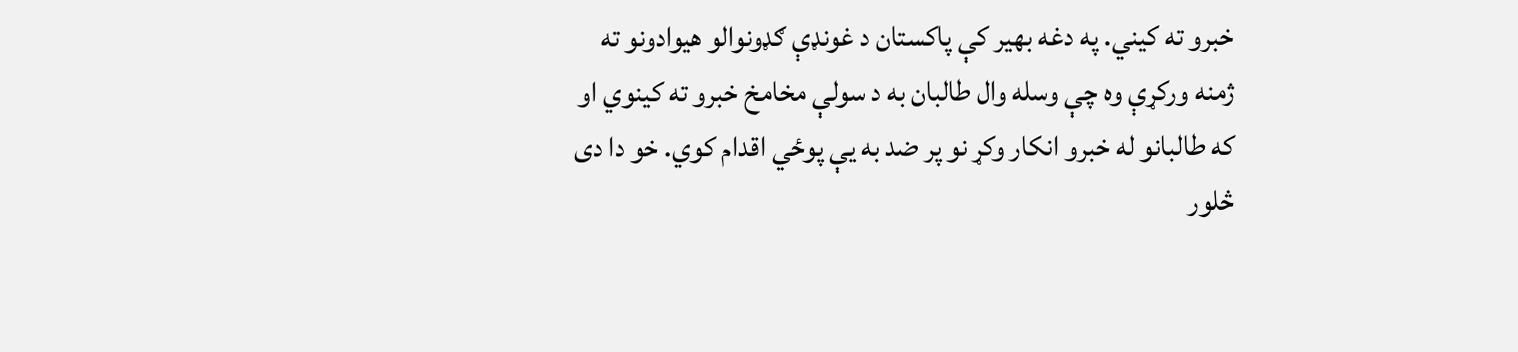خبرو ته کيني. په دغه بهير کې پاکستان د غونډې ګډونوالو هيوادونو ته ژمنه ورکړې وه چې وسله وال طالبان به د سولې مخامخ خبرو ته کينوي او که طالبانو له خبرو انکار وکړ نو پر ضد به يې پوځي اقدام کوي. خو دا دی څلور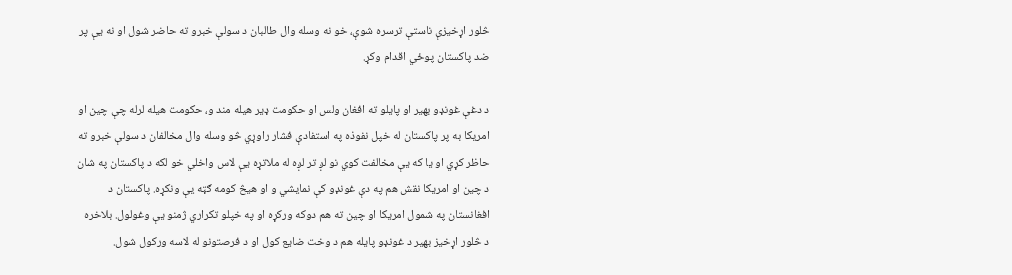څلور اړخيزې ناستې ترسره شوې، خو نه وسله وال طالبان د سولې خبرو ته حاضر شول او نه يې پر ضد پاکستان پوځي اقدام وکړ.

د دغې غونډو بهير او پايلو ته افغان ولس او حکومت ډير هيله مند و، حکومت هيله لرله چې چين او امريکا به پر پاکستان له خپل نفوذه په استفادې فشار راوړي څو وسله وال مخالفان د سولې خبرو ته حاظر کړي او يا که يې مخالفت کوي نو لږ تر لږه له ملاتړه يې لاس واخلي خو لکه د پاکستان په شان د چين او امریکا نقش هم په دې غونډو کې نمايشي و او هيڅ کومه ګټه يې ونکړه. پاکستان د افغانستان په شمول امریکا او چين ته هم دوکه ورکړه او په خپلو تکراري ژمنو يې وغولول. بلاخره د څلور اړخيز بهير د غونډو پايله هم د وخت ضايع کول او د فرصتونو له لاسه ورکول شول.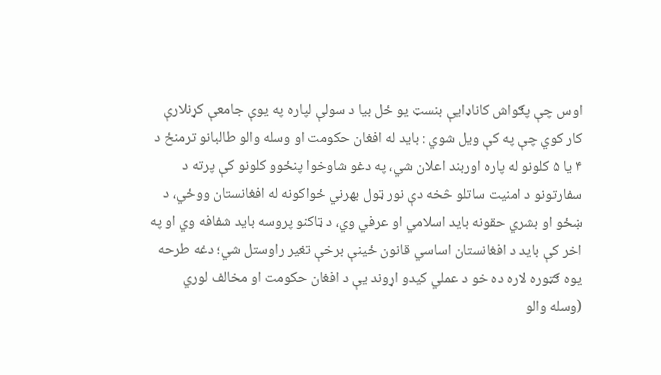اوس چې پګواش کاناډايې بنسټ يو ځل بيا د سولې لپاره په يوې جامعې کړنلارې کار کوي چې په کې ويل شوي : باید له افغان حکومت او وسله والو طالبانو ترمنځ د ۴ یا ۵ کلونو له پاره اوربند اعلان شي، په دغو شاوخوا پنځوو کلونو کې پرته د سفارتونو د امنیت ساتلو څخه دې نور ټول بهرني ځواکونه له افغانستان ووځي، د ښځو او بشري حقونه باید اسلامي او عرفي وي، د ټاکنو پروسه باید شفافه وي او په اخر کې باید د افغانستان اساسي قانون ځينې برخې تغیر راوستل شي؛ دغه طرحه يوه ګټوره لاره ده خو د عملي کيدو اړوند يې د افغان حکومت او مخالف لوري (وسله والو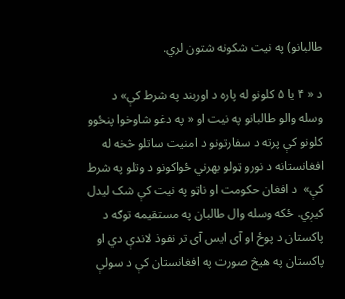طالبانو) په نيت شکونه شتون لري.

د « ۴ یا ۵ کلونو له پاره د اوربند په شرط کې» د وسله والو طالبانو په نيت او « په دغو شاوخوا پنځوو کلونو کې پرته د سفارتونو د امنیت ساتلو څخه له افغانستانه د نورو ټولو بهرني ځواکونو د وتلو په شرط کې»  د افغان حکومت او ناټو په نيت کې شک ليدل کيږي. ځکه وسله وال طالبان په مستقيمه توګه د پاکستان د پوځ او آی ايس آی تر نفوذ لاندې دي او پاکستان په هیڅ صورت په افغانستان کې د سولې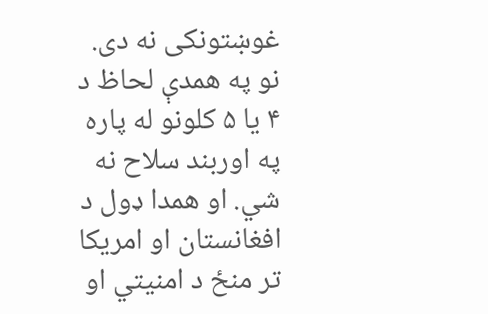غوښتونکی نه دی. نو په همدې لحاظ د ۴ یا ۵ کلونو له پاره په اوربند سلاح نه شي. او همدا ډول د افغانستان او امريکا تر منځ د امنيتي او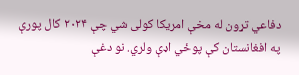دفاعي تړون له مخې امریکا کولی شي چې ۲۰۲۴ کال پورې په افغانستان کې پوځي اډې ولري. نو دغې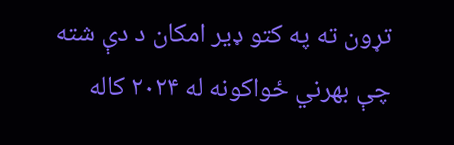تړون ته په کتو ډیر امکان د دې شته چې بهرني ځواکونه له ۲۰۲۴ کاله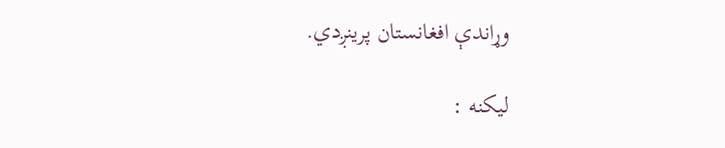وړاندې افغانستان پرينږدي.

لیکنه :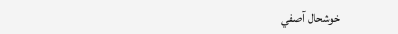خوشحال آصفي